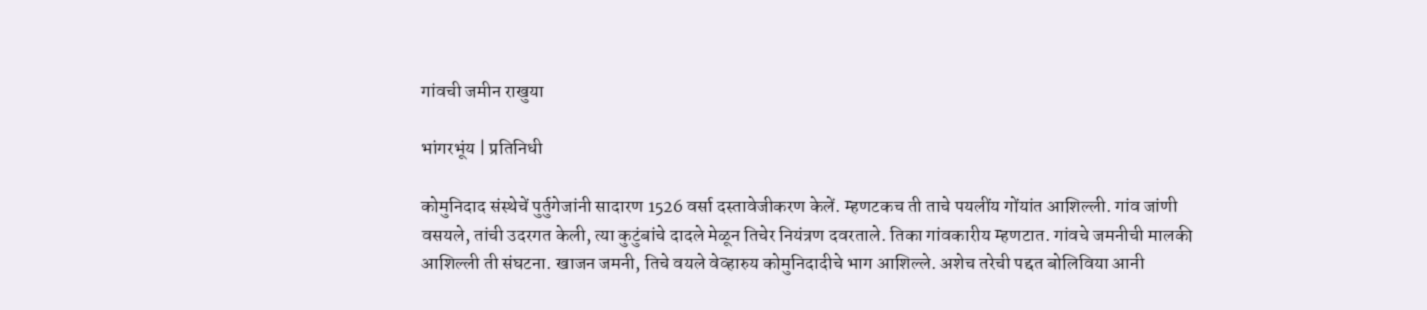गांवची जमीन राखुया

भांगरभूंय | प्रतिनिधी

कोमुनिदाद संस्थेचें पुर्तुगेजांनी सादारण 1526 वर्सा दस्तावेजीकरण केलें. म्हणटकच ती ताचे पयलींय गोंयांत आशिल्ली. गांव जांणी वसयले, तांची उदरगत केली, त्या कुटुंबांचे दादले मेळून तिचेर नियंत्रण दवरताले. तिका गांवकारीय म्हणटात. गांवचे जमनीची मालकी आशिल्ली ती संघटना. खाजन जमनी, तिचे वयले वेव्हारुय कोमुनिदादीचे भाग आशिल्ले. अशेच तरेची पद्दत बोलिविया आनी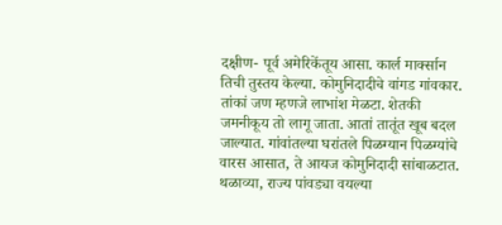दक्षीण- पूर्व अमेरिकेंतूय आसा. कार्ल मार्क्सान तिची तुस्तय केल्या. कोमुनिदादीचे वांगड गांवकार. तांकां जण म्हणजे लाभांश मेळटा. शेतकी जमनीकूय तो लागू जाता. आतां तातूंत खूब बदल जाल्यात. गांवांतल्या घरांतले पिळग्यान पिळग्यांचे वारस आसात, ते आयज कोमुनिदादी सांबाळटात. थळाव्या, राज्य पांवड्या वयल्या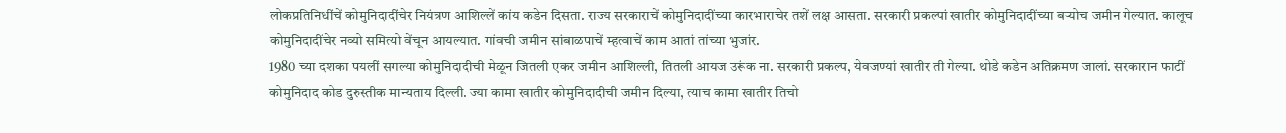लोकप्रतिनिधींचें कोमुनिदादींचेर नियंत्रण आशिल्लें कांय कडेन दिसता. राज्य सरकाराचें कोमुनिदादींच्या कारभाराचेर तशें लक्ष आसता. सरकारी प्रकल्पां खातीर कोमुनिदादींच्या बऱ्योच जमीन गेल्यात. कालूच कोमुनिदादींचेर नव्यो समित्यो वेंचून आयल्यात. गांवची जमीन सांबाळपाचें म्हत्वाचें काम आतां तांच्या भुजांर.
1980 च्या दशका पयलीं सगल्या कोमुनिदादीची मेळून जितली एकर जमीन आशिल्ली, तितली आयज उरूंक ना. सरकारी प्रकल्प, येवजण्यां खातीर ती गेल्या. थोडे कडेन अतिक्रमण जालां. सरकारान फाटीं कोमुनिदाद कोड दुरुस्तीक मान्यताय दिल्ली. ज्या कामा खातीर कोमुनिदादीची जमीन दिल्या, त्याच कामा खातीर तिचो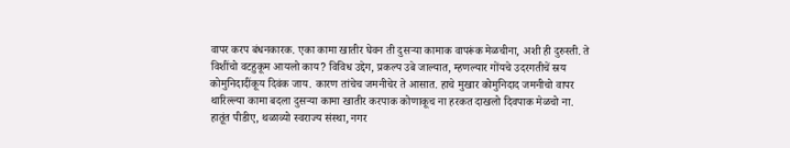वापर करप बंधनकारक. एका कामा खातीर घेवन ती दुसऱ्या कामाक वापरूंक मेळचीना, अशी ही दुरुस्ती. ते विशींचो वटहुकूम आयलो काय? विविध उद्देग, प्रकल्प उबे जाल्यात, म्हणल्यार गोंयचे उदरगतीचें स्रय कोमुनिदादींकूय दिवंक जाय. कारण तांचेच जमनीचेर ते आसात. हाचे मुखार कोमुनिदाद जमनीचो वापर थारिल्ल्या कामा बदला दुसऱ्या कामा खातीर करपाक कोणाकूच ना हरकत दाखलो दिवपाक मेळचो ना. हातूंत पीडीए, थळाव्यो स्वराज्य संस्था, नगर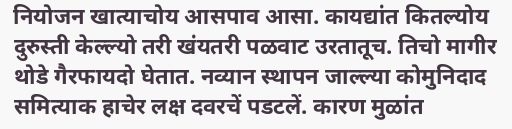नियोजन खात्याचोय आसपाव आसा. कायद्यांत कितल्योय दुरुस्ती केल्ल्यो तरी खंयतरी पळवाट उरतातूच. तिचो मागीर थोडे गैरफायदो घेतात. नव्यान स्थापन जाल्ल्या कोमुनिदाद समित्याक हाचेर लक्ष दवरचें पडटलें. कारण मुळांत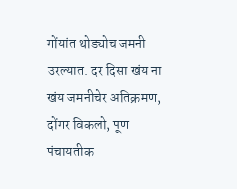गोंयांत थोड्योच जमनी उरल्यात. दर दिसा खंय ना खंय जमनीचेर अतिक्रमण, दोंगर विकलो, पूण पंचायतीक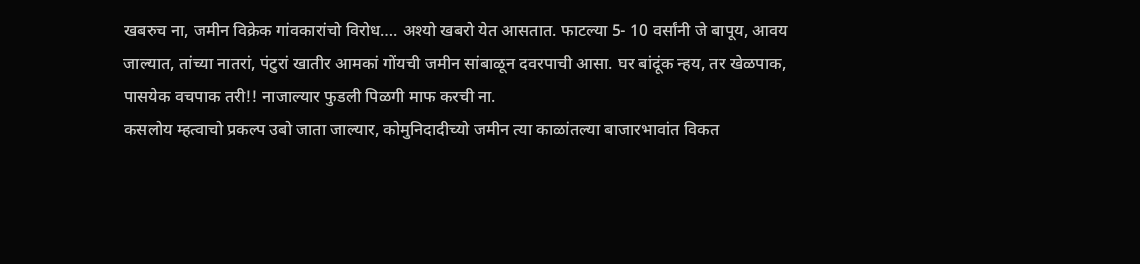खबरुच ना, जमीन विक्रेक गांवकारांचो विरोध…. अश्यो खबरो येत आसतात. फाटल्या 5- 10 वर्सांनी जे बापूय, आवय जाल्यात, तांच्या नातरां, पंटुरां खातीर आमकां गोंयची जमीन सांबाळून दवरपाची आसा. घर बांदूंक न्हय, तर खेळपाक, पासयेक वचपाक तरी!! नाजाल्यार फुडली पिळगी माफ करची ना.
कसलोय म्हत्वाचो प्रकल्प उबो जाता जाल्यार, कोमुनिदादीच्यो जमीन त्या काळांतल्या बाजारभावांत विकत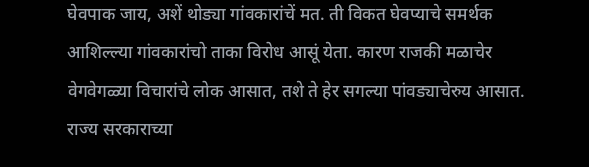घेवपाक जाय, अशें थोड्या गांवकारांचें मत. ती विकत घेवप्याचे समर्थक आशिल्ल्या गांवकारांचो ताका विरोध आसूं येता. कारण राजकी मळाचेर वेगवेगळ्या विचारांचे लोक आसात, तशे ते हेर सगल्या पांवड्याचेरुय आसात. राज्य सरकाराच्या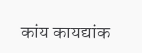कांय कायद्यांक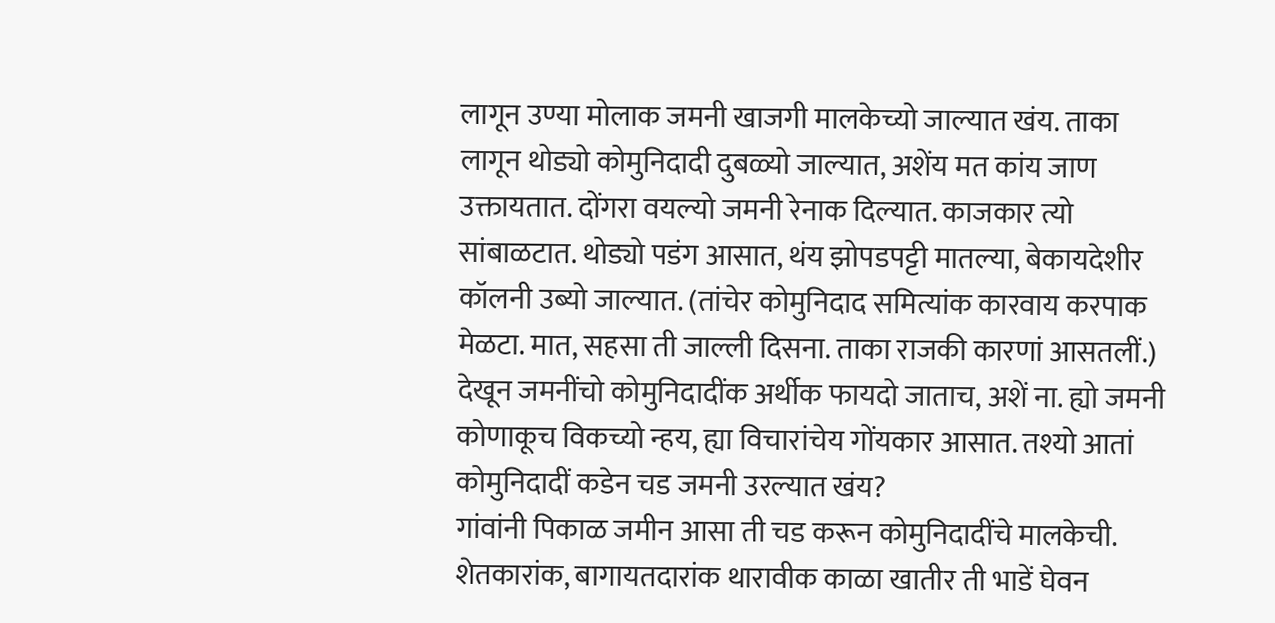लागून उण्या मोलाक जमनी खाजगी मालकेच्यो जाल्यात खंय. ताका लागून थोड्यो कोमुनिदादी दुबळ्यो जाल्यात, अशेंय मत कांय जाण उक्तायतात. दोंगरा वयल्यो जमनी रेनाक दिल्यात. काजकार त्यो सांबाळटात. थोड्यो पडंग आसात, थंय झोपडपट्टी मातल्या, बेकायदेशीर कॉलनी उब्यो जाल्यात. (तांचेर कोमुनिदाद समित्यांक कारवाय करपाक मेळटा. मात, सहसा ती जाल्ली दिसना. ताका राजकी कारणां आसतलीं.) देखून जमनींचो कोमुनिदादींक अर्थीक फायदो जाताच, अशें ना. ह्यो जमनी कोणाकूच विकच्यो न्हय, ह्या विचारांचेय गोंयकार आसात. तश्यो आतां कोमुनिदादीं कडेन चड जमनी उरल्यात खंय?
गांवांनी पिकाळ जमीन आसा ती चड करून कोमुनिदादींचे मालकेची. शेतकारांक, बागायतदारांक थारावीक काळा खातीर ती भाडें घेवन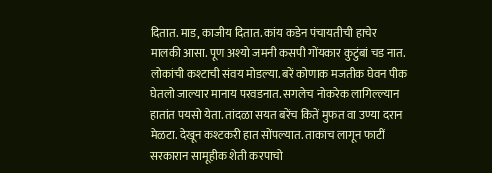दितात. माड, काजीय दितात. कांय कडेन पंचायतीची हाचेर मालकी आसा. पूण अश्यो जमनी कसपी गोंयकार कुटुंबां चड नात. लोकांची कश्टाची संवय मोडल्या. बरें कोणाक मजतीक घेवन पीक घेतलो जाल्यार मानाय परवडनात. सगलेच नोकरेक लागिल्ल्यान हातांत पयसो येता. तांदळा सयत बरेंच कितें मुफत वा उण्या दरान मेळटा. देखून कश्टकरी हात सोंपल्यात. ताकाच लागून फाटीं सरकारान सामूहीक शेती करपाचो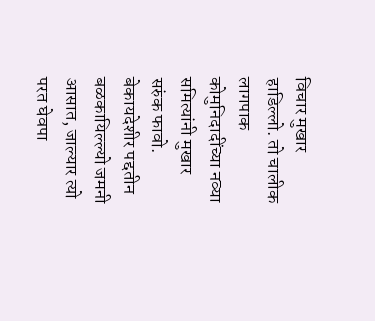विचार मुखार हाडिल्लो. तो चालीक लागपाक कोमुनिदादींच्या नव्या समित्यांनी मुखार सरुंक फावो. बेकायदेशीर पद्दतीन बळकायिल्ल्यो जमनी आसात, जाल्यार त्यो परत घेवपा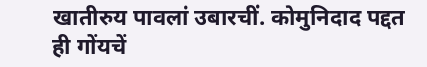खातीरुय पावलां उबारचीं. कोमुनिदाद पद्दत ही गोंयचें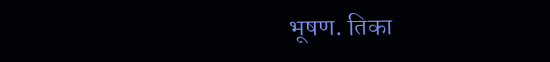भूषण. तिका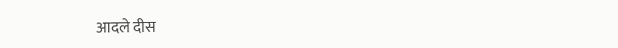आदले दीस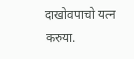दाखोवपाचो यत्न करुया.